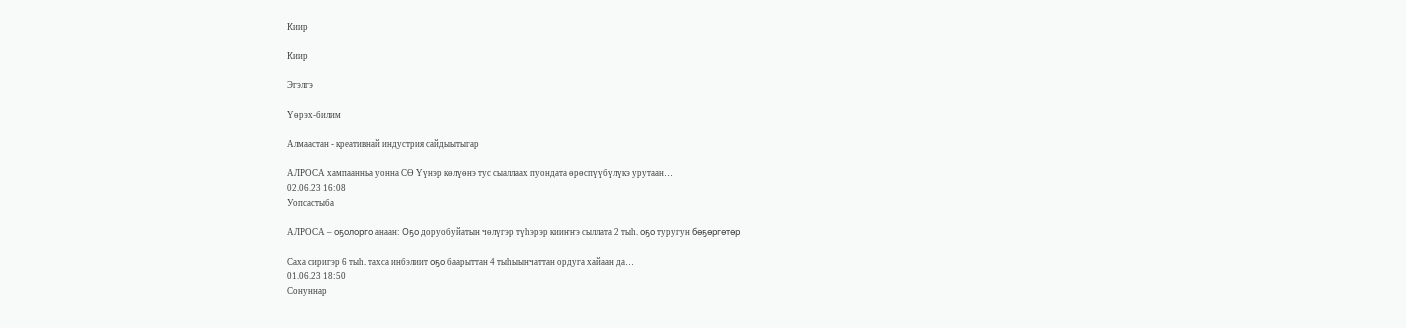Киир

Киир

Эгэлгэ

Үөрэх-билим

Алмаастан - креативнай индустрия сайдыытыгар

АЛРОСА хампаанньа уонна СӨ Үүнэр көлүөнэ тус сыаллаах пуондата өрөспүүбүлүкэ урутаан…
02.06.23 16:08
Уопсастыба

АЛРОСА – оҕолорго анаан: Оҕо доруобуйатын чөлүгэр түһэрэр кииҥҥэ сыллата 2 тыһ. оҕо туругун бөҕөргөтөр

Саха сиригэр 6 тыһ. тахса инбэлиит оҕо баарыттан 4 тыһыынчаттан ордуга хайаан да…
01.06.23 18:50
Сонуннар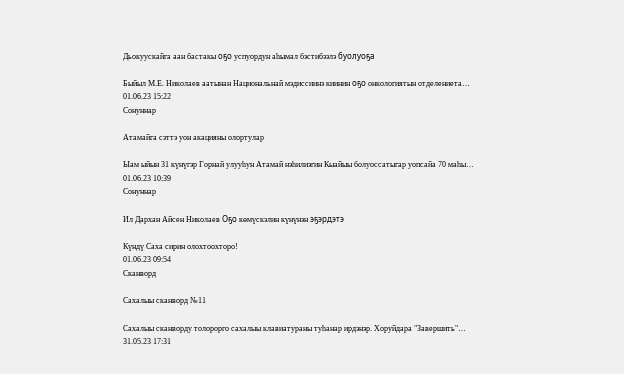Дьокуускайга аан бастакы оҕо успуордун аһымал бэстибээлэ буолуоҕа

Быйыл М.Е. Николаев аатынан Национальнай мэдиссиинэ киинин оҕо онкологиятын отделениета…
01.06.23 15:22
Сонуннар

Атамайга сэттэ уон акацияны олортулар

Ыам ыйын 31 күнүгэр Горнай улууһун Атамай нэһилиэгин Кыайыы болуоссатыгар уопсайа 70 маһы…
01.06.23 10:39
Сонуннар

Ил Дархан Айсен Николаев Оҕо көмүскэлин күнүнэн эҕэрдэтэ

Күндү Саха сирин олохтоохторо!
01.06.23 09:54
Сканворд

Сахалыы сканворд №11

Сахалыы сканворду толорорго сахалыы клавиатураны туһанар ирдэнэр. Хоруйдара "Завершить"…
31.05.23 17:31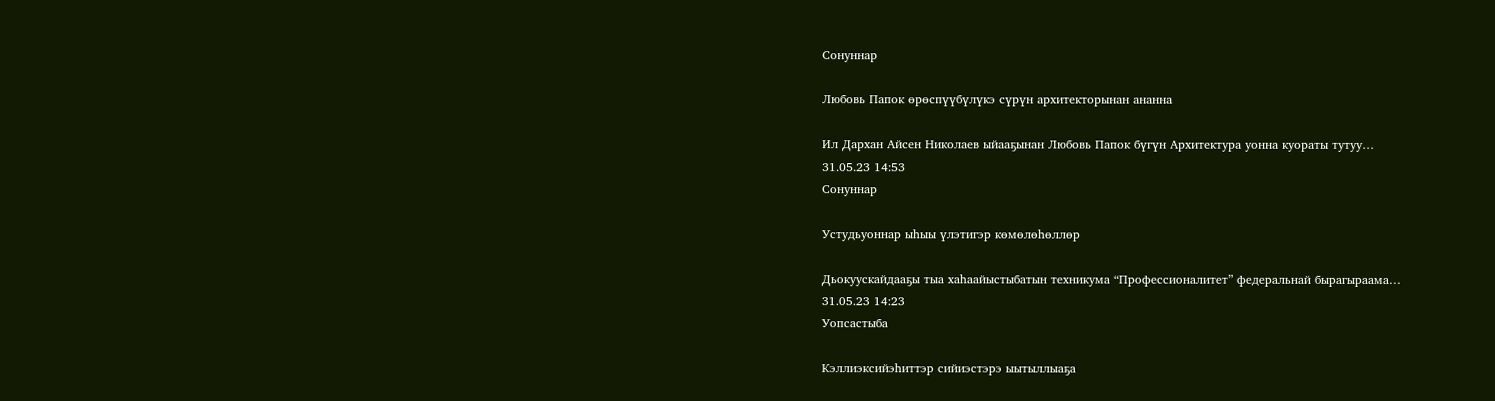Сонуннар

Любовь Папок өрөспүүбүлүкэ сүрүн архитекторынан ананна

Ил Дархан Айсен Николаев ыйааҕынан Любовь Папок бүгүн Архитектура уонна куораты тутуу…
31.05.23 14:53
Сонуннар

Устудьуоннар ыһыы үлэтигэр көмөлөһөллөр

Дьокуускайдааҕы тыа хаһаайыстыбатын техникума “Профессионалитет” федеральнай бырагыраама…
31.05.23 14:23
Уопсастыба

Кэллиэксийэhиттэр сийиэстэрэ ыытыллыаҕа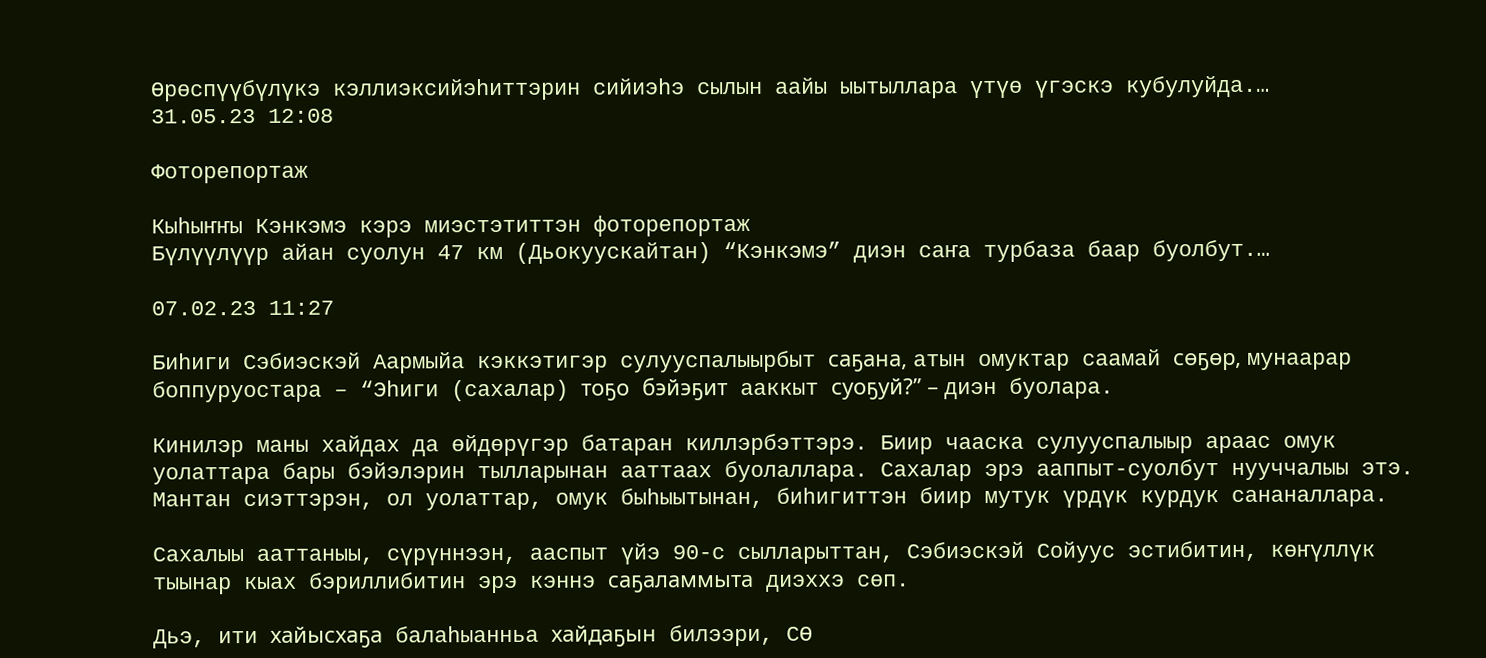Өрөспүүбүлүкэ кэллиэксийэhиттэрин сийиэһэ сылын аайы ыытыллара үтүө үгэскэ кубулуйда.…
31.05.23 12:08

Фоторепортаж

Кыһыҥҥы Кэнкэмэ кэрэ миэстэтиттэн фоторепортаж
Бүлүүлүүр айан суолун 47 км (Дьокуускайтан) “Кэнкэмэ” диэн саҥа турбаза баар буолбут.…

07.02.23 11:27

Биһиги Сэбиэскэй Аармыйа кэккэтигэр сулууспалыырбыт саҕана, атын омуктар саамай сөҕөр, мунаарар боппуруостара – “Эһиги (сахалар) тоҕо бэйэҕит ааккыт суоҕуй?” – диэн буолара.

Кинилэр маны хайдах да өйдөрүгэр батаран киллэрбэттэрэ. Биир чааска сулууспалыыр араас омук уолаттара бары бэйэлэрин тылларынан ааттаах буолаллара. Сахалар эрэ ааппыт-суолбут нууччалыы этэ. Мантан сиэттэрэн, ол уолаттар, омук быһыытынан, биһигиттэн биир мутук үрдүк курдук сананаллара.

Сахалыы ааттаныы, сүрүннээн, ааспыт үйэ 90-с сылларыттан, Сэбиэскэй Сойуус эстибитин, көҥүллүк тыынар кыах бэриллибитин эрэ кэннэ саҕаламмыта диэххэ сөп.

Дьэ, ити хайысхаҕа балаһыанньа хайдаҕын билээри, СӨ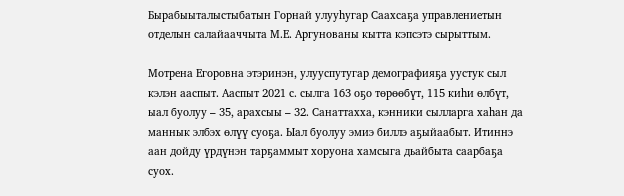Бырабыыталыстыбатын Горнай улууһугар Саахсаҕа управлениетын отделын салайааччыта М.Е. Аргунованы кытта кэпсэтэ сырыттым.

Мотрена Егоровна этэринэн, улууспутугар демографияҕа уустук сыл кэлэн ааспыт. Ааспыт 2021 с. сылга 163 оҕо төрөөбүт, 115 киһи өлбүт, ыал буолуу – 35, арахсыы – 32. Санаттахха, кэнники сылларга хаһан да маннык элбэх өлүү суоҕа. Ыал буолуу эмиэ биллэ аҕыйаабыт. Итиннэ аан дойду үрдүнэн тарҕаммыт хоруона хамсыга дьайбыта саарбаҕа суох.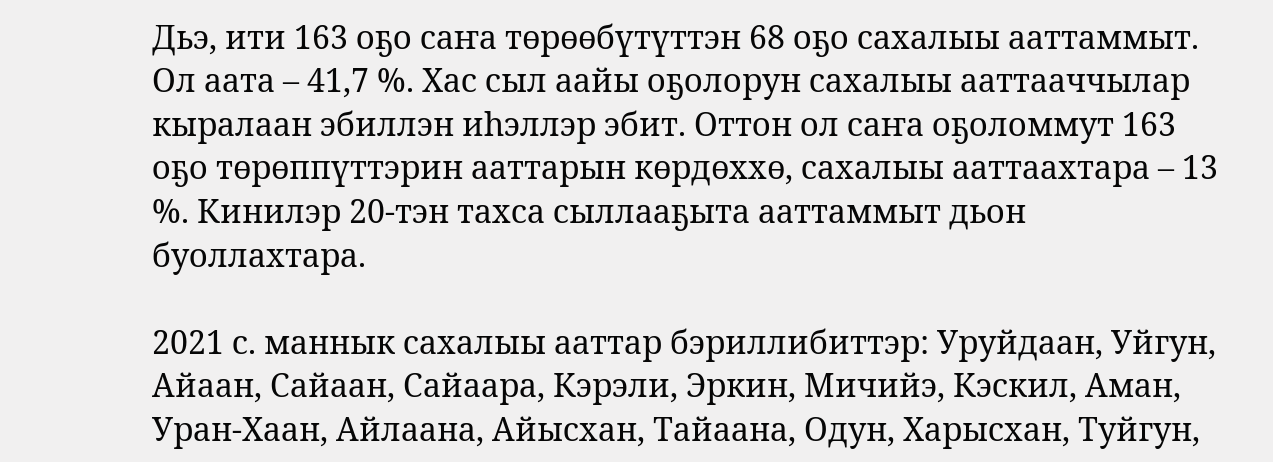Дьэ, ити 163 оҕо саҥа төрөөбүтүттэн 68 оҕо сахалыы ааттаммыт. Ол аата – 41,7 %. Хас сыл аайы оҕолорун сахалыы ааттааччылар кыралаан эбиллэн иһэллэр эбит. Оттон ол саҥа оҕоломмут 163 оҕо төрөппүттэрин ааттарын көрдөххө, сахалыы ааттаахтара – 13 %. Кинилэр 20-тэн тахса сыллааҕыта ааттаммыт дьон буоллахтара.

2021 с. маннык сахалыы ааттар бэриллибиттэр: Уруйдаан, Уйгун, Айаан, Сайаан, Сайаара, Кэрэли, Эркин, Мичийэ, Кэскил, Аман, Уран-Хаан, Айлаана, Айысхан, Тайаана, Одун, Харысхан, Туйгун,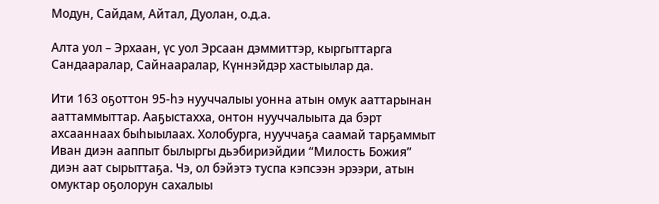Модун, Сайдам, Айтал, Дуолан, о.д.а.

Алта уол – Эрхаан, үс уол Эрсаан дэммиттэр, кыргыттарга Сандааралар, Сайнааралар, Күннэйдэр хастыылар да.

Ити 163 оҕоттон 95-һэ нууччалыы уонна атын омук ааттарынан ааттаммыттар. Ааҕыстахха, онтон нууччалыыта да бэрт ахсааннаах быһыылаах. Холобурга, нууччаҕа саамай тарҕаммыт Иван диэн ааппыт былыргы дьэбириэйдии “Милость Божия” диэн аат сырыттаҕа. Чэ, ол бэйэтэ туспа кэпсээн эрээри, атын омуктар оҕолорун сахалыы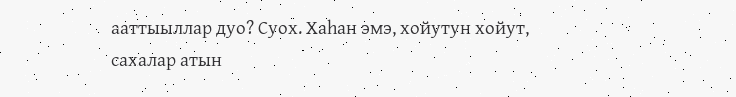ааттыыллар дуо? Суох. Хаһан эмэ, хойутун хойут, сахалар атын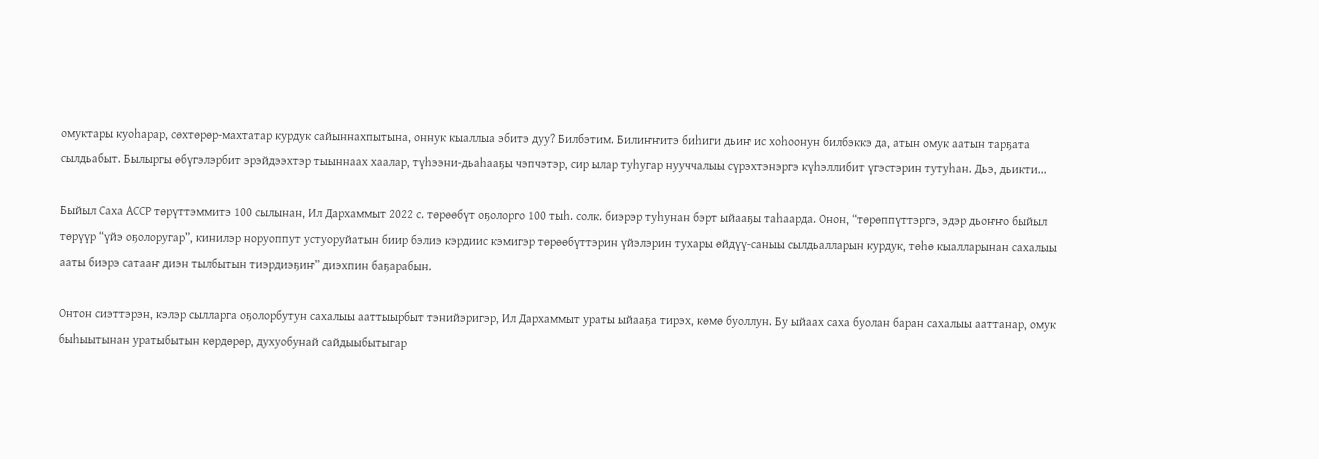омуктары куоһарар, сөхтөрөр-махтатар курдук сайыннахпытына, оннук кыаллыа эбитэ дуу? Билбэтим. Билиҥҥитэ биһиги дьиҥ ис хоһоонун билбэккэ да, атын омук аатын тарҕата сылдьабыт. Былыргы өбүгэлэрбит эрэйдээхтэр тыыннаах хаалар, түһээни-дьаһааҕы чэпчэтэр, сир ылар туһугар нууччалыы сүрэхтэнэргэ күһэллибит үгэстэрин тутуһан. Дьэ, дьикти...

Быйыл Саха АССР төрүттэммитэ 100 сылынан, Ил Дархаммыт 2022 с. төрөөбүт оҕолорго 100 тыһ. солк. биэрэр туһунан бэрт ыйааҕы таһаарда. Онон, “төрөппүттэргэ, эдэр дьоҥҥо быйыл төрүүр “үйэ оҕолоругар”, кинилэр норуоппут устуоруйатын биир бэлиэ кэрдиис кэмигэр төрөөбүттэрин үйэлэрин тухары өйдүү-саныы сылдьалларын курдук, төһө кыалларынан сахалыы ааты биэрэ сатааҥ диэн тылбытын тиэрдиэҕиҥ” диэхпин баҕарабын.

Онтон сиэттэрэн, кэлэр сылларга оҕолорбутун сахалыы ааттыырбыт тэнийэригэр, Ил Дархаммыт ураты ыйааҕа тирэх, көмө буоллун. Бу ыйаах саха буолан баран сахалыы ааттанар, омук быһыытынан уратыбытын көрдөрөр, духуобунай сайдыыбытыгар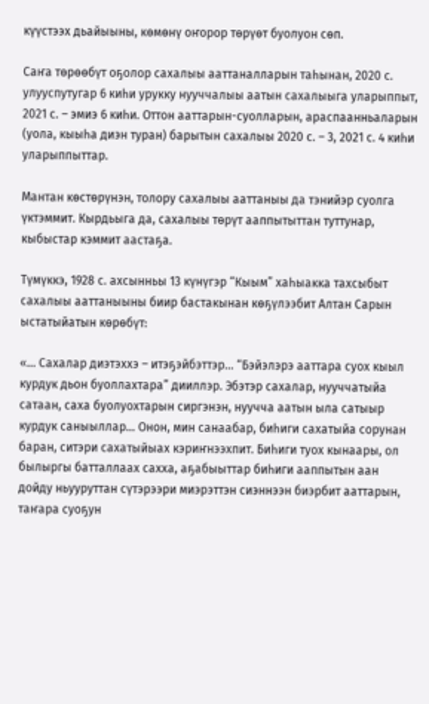күүстээх дьайыыны, көмөнү оҥорор төрүөт буолуон сөп.

Саҥа төрөөбүт оҕолор сахалыы ааттаналларын таһынан, 2020 с. улууспутугар 6 киһи урукку нууччалыы аатын сахалыыга уларыппыт, 2021 с. – эмиэ 6 киһи. Оттон ааттарын-суолларын, араспаанньаларын (уола, кыыһа диэн туран) барытын сахалыы 2020 с. – 3, 2021 с. 4 киһи уларыппыттар.

Мантан көстөрүнэн, толору сахалыы ааттаныы да тэнийэр суолга үктэммит. Кырдьыга да, сахалыы төрүт ааппытыттан туттунар, кыбыстар кэммит аастаҕа.

Түмүккэ, 1928 с. ахсынньы 13 күнүгэр “Кыым” хаһыакка тахсыбыт сахалыы ааттаныыны биир бастакынан көҕүлээбит Алтан Сарын ыстатыйатын көрөбүт:

«... Сахалар диэтэххэ – итэҕэйбэттэр... “Бэйэлэрэ ааттара суох кыыл курдук дьон буоллахтара” дииллэр. Эбэтэр сахалар, нууччатыйа сатаан, саха буолуохтарын сиргэнэн, нуучча аатын ыла сатыыр курдук саныыллар... Онон, мин санаабар, биһиги сахатыйа сорунан баран, ситэри сахатыйыах кэриҥнээхпит. Биһиги туох кынаары, ол былыргы батталлаах сахха, аҕабыыттар биһиги ааппытын аан дойду ньууруттан сүтэрээри миэрэттэн сиэннээн биэрбит ааттарын, таҥара суоҕун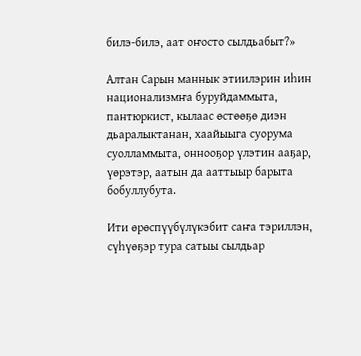билэ-билэ, аат оҥосто сылдьабыт?»

Алтан Сарын маннык этиилэрин иһин национализмҥа буруйдаммыта, пантюркист, кылаас өстөөҕө диэн дьаралыктанан, хаайыыга суорума суолламмыта, оннооҕор үлэтин ааҕар, үөрэтэр, аатын да ааттыыр барыта бобуллубута.

Ити өрөспүүбүлүкэбит саҥа тэриллэн, сүһүөҕэр тура сатыы сылдьар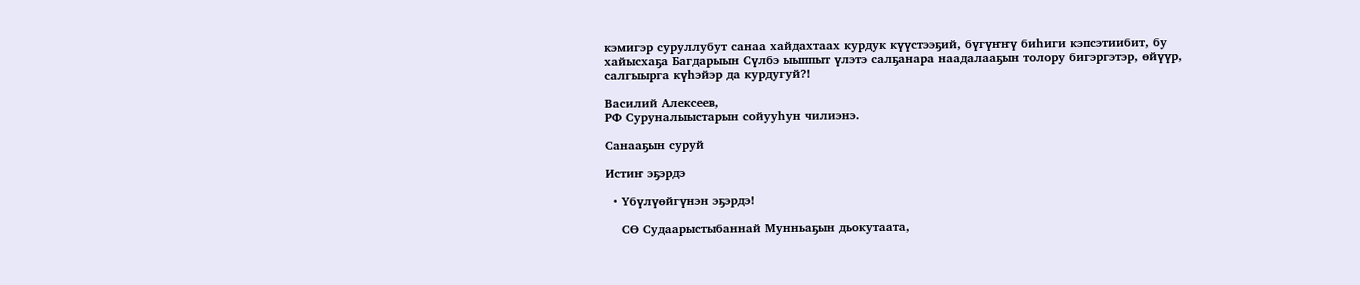кэмигэр суруллубут санаа хайдахтаах курдук күүстээҕий, бүгүҥҥү биһиги кэпсэтиибит, бу хайысхаҕа Багдарыын Сүлбэ ыыппыт үлэтэ салҕанара наадалааҕын толору бигэргэтэр, өйүүр, салгыырга күһэйэр да курдугуй?!

Василий Алексеев,
РФ Суруналыыстарын сойууһун чилиэнэ.

Санааҕын суруй

Истиҥ эҕэрдэ

  • Үбүлүөйгүнэн эҕэрдэ!

    СӨ Судаарыстыбаннай Мунньаҕын дьокутаата,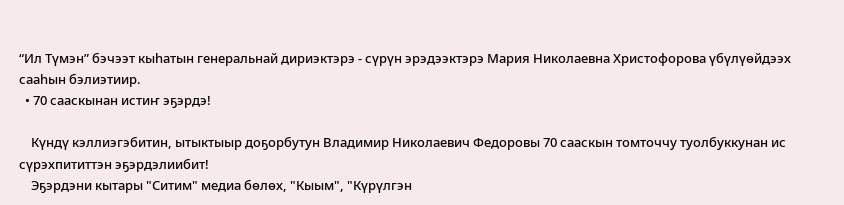“Ил Түмэн” бэчээт кыһатын генеральнай дириэктэрэ - сүрүн эрэдээктэрэ Мария Николаевна Христофорова үбүлүөйдээх сааһын бэлиэтиир.
  • 70 сааскынан истиҥ эҕэрдэ!

    Күндү кэллиэгэбитин, ытыктыыр доҕорбутун Владимир Николаевич Федоровы 70 сааскын томточчу туолбуккунан ис сүрэхпититтэн эҕэрдэлиибит!
    Эҕэрдэни кытары "Ситим" медиа бөлөх, "Кыым", "Күрүлгэн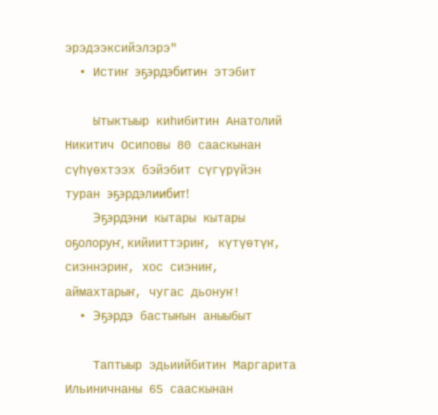эрэдээксийэлэрэ"
  • Истиҥ эҕэрдэбитин этэбит

    Ытыктыыр киһибитин Анатолий Никитич Осиповы 80 сааскынан сүһүөхтээх бэйэбит сүгүрүйэн туран эҕэрдэлиибит!
    Эҕэрдэни кытары кытары оҕолоруҥ, кийииттэриҥ, күтүөтүҥ, сиэннэриҥ, хос сиэниҥ, аймахтарыҥ, чугас дьонуҥ!
  • Эҕэрдэ бастыҥын аныыбыт

    Таптыыр эдьиийбитин Маргарита Ильиничнаны 65 сааскынан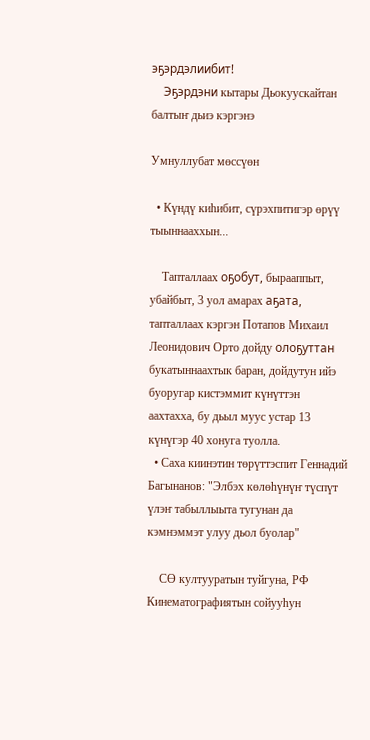эҕэрдэлиибит!
    Эҕэрдэни кытары Дьокуускайтан балтыҥ дьиэ кэргэнэ

Умнуллубат мөссүөн

  • Күндү киһибит, сүрэхпитигэр өрүү тыыннааххын...

    Тапталлаах оҕобут, бырааппыт, убайбыт, 3 уол амарах аҕата, тапталлаах кэргэн Потапов Михаил Леонидович Орто дойду олоҕуттан букатыннаахтык баран, дойдутун ийэ буоругар кистэммит күнүттэн аахтахха, бу дьыл муус устар 13 күнүгэр 40 хонуга туолла.
  • Саха киинэтин төрүттэспит Геннадий Багынанов: "Элбэх көлөһүнүҥ түспүт үлэҥ табыллыыта тугунан да кэмнэммэт улуу дьол буолар"

    СӨ култууратын туйгуна, РФ Кинематографиятын сойууһун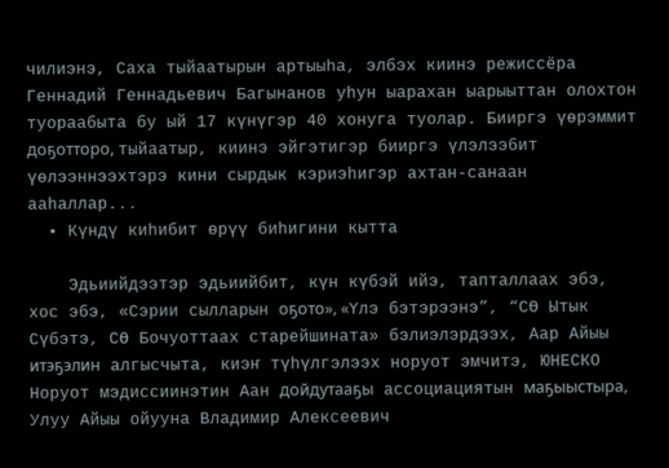чилиэнэ, Саха тыйаатырын артыыһа, элбэх киинэ режиссёра Геннадий Геннадьевич Багынанов уһун ыарахан ыарыыттан олохтон туораабыта бу ый 17 күнүгэр 40 хонуга туолар. Бииргэ үөрэммит доҕотторо, тыйаатыр, киинэ эйгэтигэр бииргэ үлэлээбит үөлээннээхтэрэ кини сырдык кэриэһигэр ахтан-санаан ааһаллар...
  • Күндү киһибит өрүү биһигини кытта

    Эдьиийдээтэр эдьиийбит, күн күбэй ийэ, тапталлаах эбэ, хос эбэ, «Сэрии сылларын оҕото», «Үлэ бэтэрээнэ”, “СӨ Ытык Сүбэтэ, СӨ Бочуоттаах старейшината» бэлиэлэрдээх, Аар Айыы итэҕэлин алгысчыта, киэҥ түһүлгэлээх норуот эмчитэ, ЮНЕСКО Норуот мэдиссиинэтин Аан дойдутааҕы ассоциациятын маҕыыстыра, Улуу Айыы ойууна Владимир Алексеевич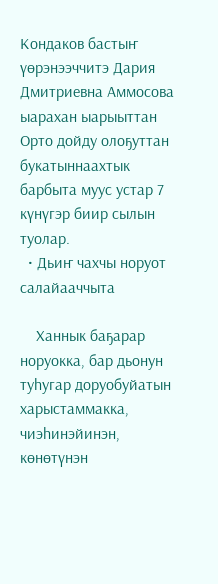Кондаков бастыҥ үөрэнээччитэ Дария Дмитриевна Аммосова ыарахан ыарыыттан Орто дойду олоҕуттан букатыннаахтык барбыта муус устар 7 күнүгэр биир сылын туолар.
  • Дьиҥ чахчы норуот салайааччыта

    Ханнык баҕарар норуокка, бар дьонун туһугар доруобуйатын харыстаммакка, чиэһинэйинэн, көнөтүнэн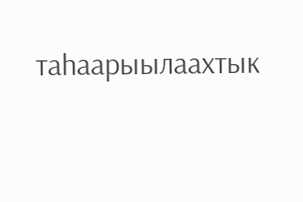таһаарыылаахтык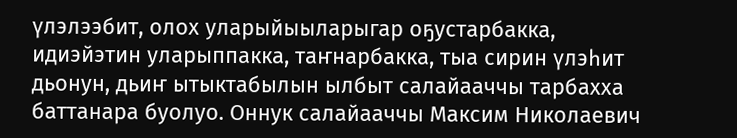үлэлээбит, олох уларыйыыларыгар оҕустарбакка, идиэйэтин уларыппакка, таҥнарбакка, тыа сирин үлэһит дьонун, дьиҥ ытыктабылын ылбыт салайааччы тарбахха баттанара буолуо. Оннук салайааччы Максим Николаевич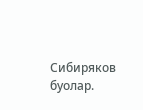Сибиряков буолар.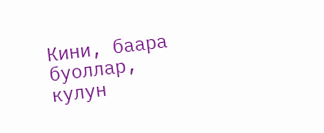Кини, баара буоллар, кулун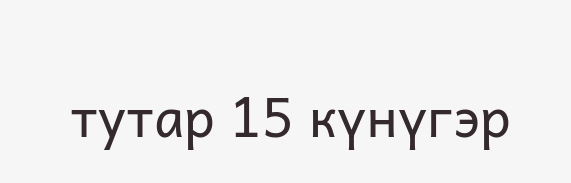тутар 15 күнүгэр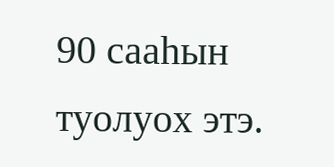90 сааһын туолуох этэ.